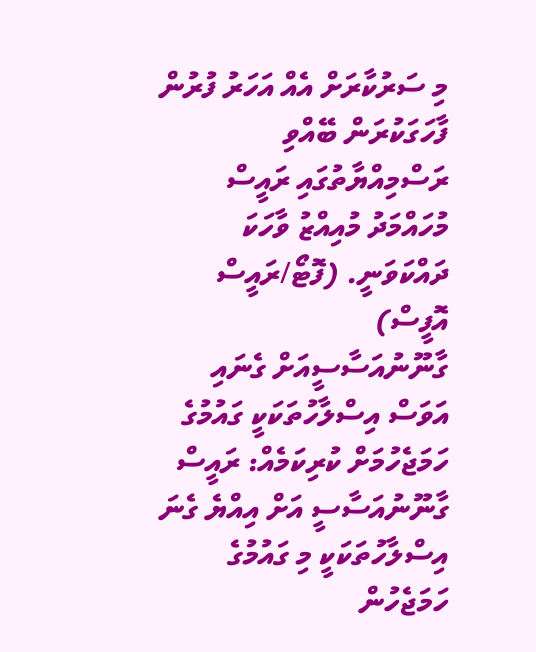މި ސަރުކާރަށް އެއް އަހަރު ފުރުން ފާހަގަކުރަން ބޭއްވި ރަސްމިއްޔާތުގައި ރައީސް މުހައްމަދު މުއިއްޒު ވާހަކަ ދައްކަވަނީ. (ފޮޓޯ/ރައީސް އޮފީސް)
ގާނޫނުއަސާސީއަށް ގެނައި އަވަސް އިސްލާހުތަކަކީ ގައުމުގެ ހަމަޖެހުމަށް ކުރިކަމެއް: ރައީސް
ގާނޫނުއަސާސީ އަށް އިއްޔެ ގެނަ އިސްލާހުތަކަކީ މި ގައުމުގެ ހަމަޖެހުން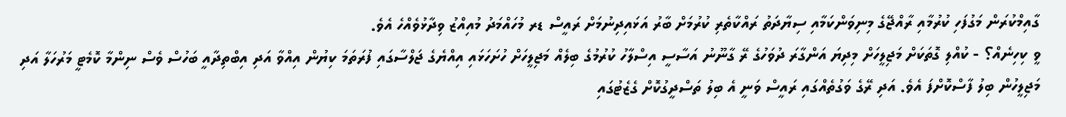ގާއިމްކުރަން މަގުފަހި ކުރުމާއި ރާއްޖޭގެ މިނިވަންކަމާއި ސިޔާދަތު ރައްކާތެރި ކުރުމަށް ބާރު އަޅައިދިނުމަށް ރައީސް ޑރ މުހައްމަދު މުއިއްޒު ވިދާޅުވެއްހެ އެވެ.
ވީ ކިހިނެއް؟ - ކުއްލި ގޮތަކަށް މަޖިލީހަށް މިދިޔަ އަންގާރަ ދުވަހުގެ ރޭ ގާނޫނު އަސާސީ އިސްލާހު ކުރުމުގެ ބިލެއް މަޖިލީހަށް ހުށަހަޅައި އިއްޔެގެ ޖަލްސާގައި ފުރަތަމަ ކިޔުން އިއްވާ އަދި އިބްތިދާއީ ބަހުސް ވެސް ނިންމާ ކޮމެޓީ މަރުހަލާ އަދި މަޖިލީހުން ބިލު ފާސްކޮށްފަ އެވެ. އަދި ރޭގެ ވަގުތެއްގައި ރައީސް ވަނީ އެ ބިލު ތަސްދީގުކޮށް ގެޒެޓުގައި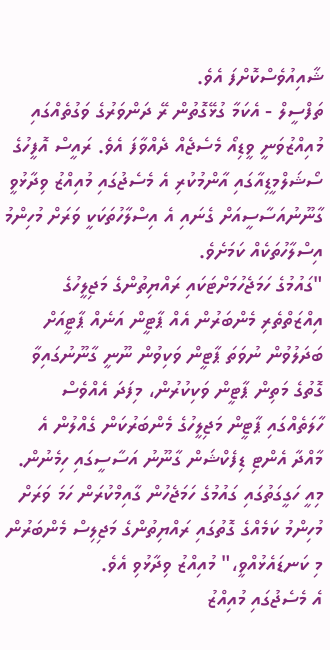ޝާއިއުވެސްކޮށްފަ އެވެ.
ތަފްސީލް - އެކަމާ ގުޅޭގޮތުން ރޭ ދަންވަރުގެ ވަގުތެއްގައި މުއިއްޒުވަނީ ވީޑިއޯ މެސެޖެއް ދެއްވާފަ އެވެ. ރައީސް އޮފީހުގެ ސޯޝަލްމީޑިއާގައި އާންމުކުރި އެ މެސެޖުގައި މުއިއްޒު ވިދާޅުވީ ގާނޫނުއަސާސީއަށް ގެނައި އެ އިސްލާހުތަކަކީ ވަރަށް މުހިންމު އިސްލާހުތަކެއް ކަމަށެވެ.
"ގައުމުގެ ހަމަޖެހުމަށްޓަކައި ރައްޔިތުންގެ މަޖިލީހުގެ އިއްޒަތްތެރި މެންބަރުން އެއް ޕާޓީން އަނެއް ޕާޓީއަށް ބަދަލުވުން ނުވަތަ ޕާޓީން ވަކިވުން ނޫނީ ގާނޫނުގައިވާ ގޮތުގެ މަތިން ޕާޓީން ވަކިކުރުން، މިފަދަ އެއްވެސް ހާލަތެއްގައި ޕާޓީން މަޖިލީހުގެ މެންބަރުކަން ގެއްލުން އެ މާއްދާ އެންޓި ޑިފެކްޝަން ގާނޫނު އަސާސީގައި ހިމެނުން. މިއީ ހަގީގަތުގައި ގައުމުގެ ހަމަޖެހުން ގާއިމްކުރަން ހަމަ ވަރަށް މުހިންމު ކަމެއްގެ ގޮތުގައި ރައްޔިތުންގެ މަޖިލިސް މެންބަރުން މި ކަނޑައެޅުއްވީ،" މުއިއްޒު ވިދާޅުވި އެވެ.
އެ މެސެޖުގައި މުއިއްޒު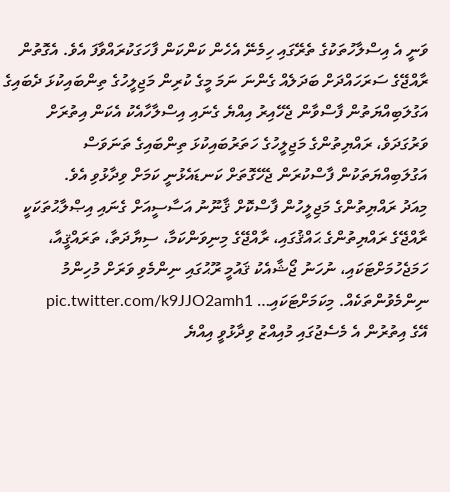ވަނީ އެ އިސްލާހުތަކުގެ ތެރޭގައި ހިމެނޭ އެހެން ކަންކަން ފާހަގަކުރައްވާފަ އެވެ. އެގޮތުން ރާއްޖޭގެ ސަރަހައްދަށް ބަދަލެއް ގެންނަ ނަމަ މީގެ ކުރިން މަޖިލީހުގެ ތިންބައިކުޅަ ދެބައިގެ އަގުލަބިއްޔަތުން ފާސްވާން ޖެހޭއިރު އިއްޔެ ގެނައި އިސްލާހާއެކު އެކަން އިތުރަށް ވަރުގަދަވެ، ރައްޔިތުންގެ މަޖިލީހުގެ ހަތަރުބައިކުޅަ ތިންބައިގެ ތަނަވަސް އަގުލަބިއްޔަތަކުން ފާސްކުރަން ޖެހޭގޮތަށް ކަނޑައެޅުނީ ކަމަށް ވިދާޅުވި އެވެ.
މިއަދު ރައްޔިތުންގެ މަޖިލީހުން ފާސްކޮށް ޤާނޫނު އަސާސީއަށް ގެނައި އިޞްލާޙުތަކަކީ ރާއްޖޭގެ ރައްޔިތުންގެ ޙައްޤުގައި، ރާއްޖޭގެ މިނިވަންކަމާ، ސިޔާދަތާ، ތަރައްޤީއާ، ހަމަޖެހުމަށްޓަކައި، ނުހަނު ޖޯޝާއެކު ޤައުމީ ރޫޙުގައި ނިންމެވި ވަރަށް މުހިންމު ނިންމެވުންތަކެއް. މިކަމަށްޓަކައި… pic.twitter.com/k9JJO2amh1
އޭގެ އިތުރުން އެ މެސެޖުގައި މުއިއްޒު ވިދާޅުވީ އިއްޔެ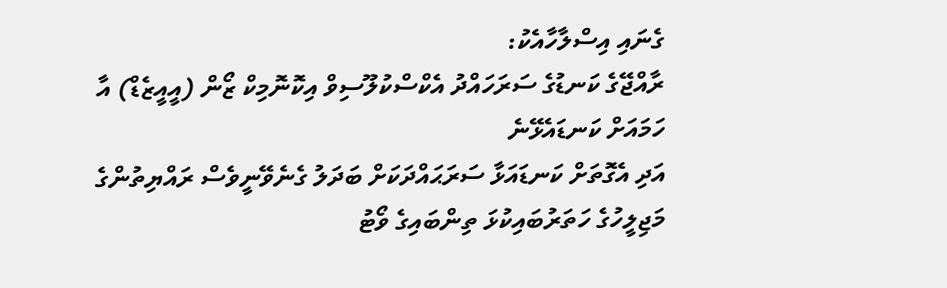ގެނައި އިސްލާހާއެކު:
ރާއްޖޭގެ ކަނޑުގެ ސަރަހައްދު އެކްސްކުލޫސިވް އިކޮނޮމިކް ޒޯން (އީއީޒެޑް) އާ ހަމައަށް ކަނޑައެޅޭނެ
އަދި އެގޮތަށް ކަނޑައަޅާ ސަރަޙައްދަކަށް ބަދަލު ގެނެވޭނީވެސް ރައްޔިތުންގެ މަޖިލީހުގެ ހަތަރުބައިކުޅަ ތިންބައިގެ ވޯޓު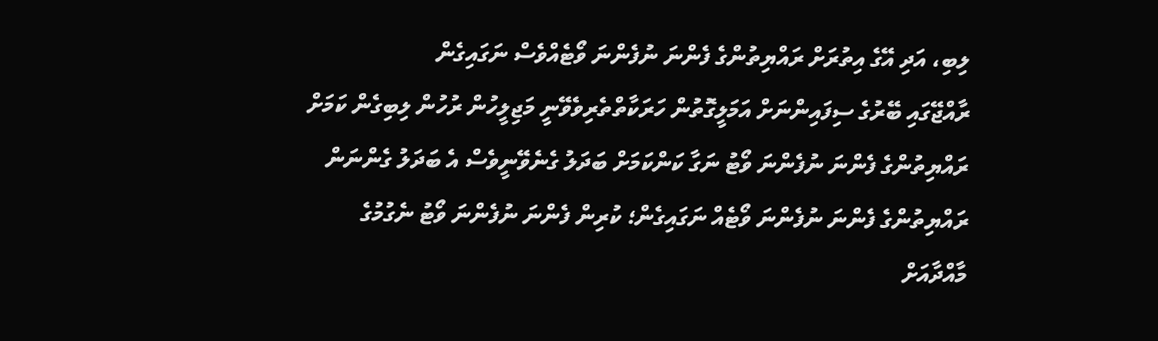ލިބި، އަދި އޭގެ އިތުރަށް ރައްޔިތުންގެ ފެންނަ ނުފެންނަ ވޯޓެއްވެސް ނަގައިގެން
ރާއްޖޭގައި ބޭރުގެ ސިފައިންނަށް އަމަލީގޮތުން ހަރަކާތްތެރިވެވޭނީ މަޖިލީހުން ރުހުން ލިބިގެން ކަމަށް
ރައްޔިތުންގެ ފެންނަ ނުފެންނަ ވޯޓު ނަގާ ކަންކަމަށް ބަދަލު ގެނެވޭނީވެސް އެ ބަދަލު ގެންނަން ރައްޔިތުންގެ ފެންނަ ނުފެންނަ ވޯޓެއް ނަގައިގެން؛ ކުރިން ފެންނަ ނުފެންނަ ވޯޓު ނެގުމުގެ މާއްދާއަށް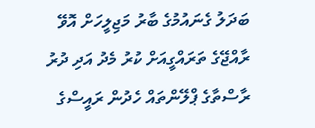ބަދަލު ގެނައުމުގެ ބާރު މަޖިލީހަށް އޮވޭ
ރާއްޖޭގެ ތަރައްގީއަށް ކުރު މެދު އަދި ދުރު ރާސްތާގެ ޕްލޭންތައް ހެދުން ރައީސްގެ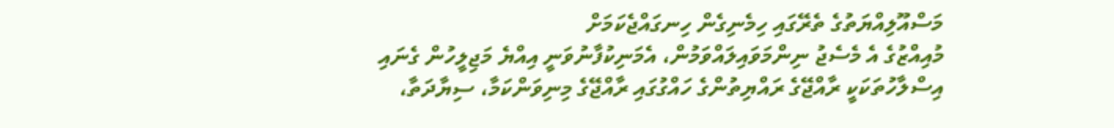މަސްއޫލިއްޔަތުގެ ތެރޭގައި ހިމެނިގެން ހިނގައްޖެކަމަށް
މުއިއްޒުގެ އެ މެސެޖު ނިންމަވައިލައްވަމުން، އެމަނިކުފާނުވަނީ އިއްޔެ މަޖިލީހުން ގެނައި އިސްލާހުތަކަކީ ރާއްޖޭގެ ރައްޔިތުންގެ ހައްގުގައި ރާއްޖޭގެ މިނިވަންކަމާ، ސިޔާދަތާ،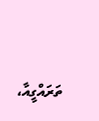ތަރައްގީއާ،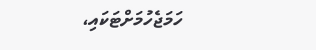ހަމަޖެހުމަށްޓަކައި،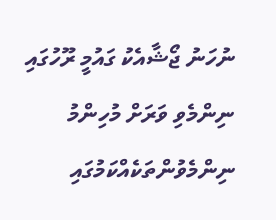ނުހަނު ޖޯޝާއެކު ގައުމީ ރޫހުގައި ނިންމެވި ވަރަށް މުހިންމު ނިންމެވުންތަކެއްކަމުގައި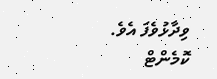ވިދާޅުވެފަ އެވެ.
ކޮމެންޓް